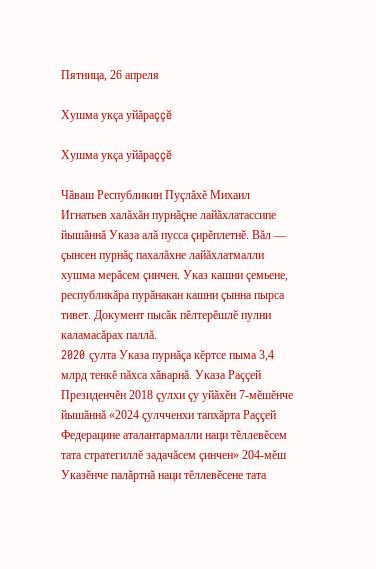Пятница, 26 апреля

Хушма укçа уйăраççĕ

Хушма укçа уйăраççĕ

Чăваш Республикин Пуçлăхĕ Михаил Игнатьев халăхăн пурнăçне лайăхлатассипе йышăннă Указа алă пусса çирĕплетнĕ. Вăл — çынсен пурнăç пахалăхне лайăхлатмалли хушма мерăсем çинчен. Указ кашни çемьене, республикăра пурăнакан кашни çынна пырса тивет. Документ пысăк пĕлтерĕшлĕ пулни каламасăрах паллă.
2020 çулта Указа пурнăçа кĕртсе пыма 3,4 млрд тенкĕ пăхса хăварнă. Указа Раççей Президенчĕн 2018 çулхи çу уйăхĕн 7-мĕшĕнче йышăннă «2024 çулчченхи тапхăрта Раççей Федерацине аталантармалли наци тĕллевĕсем тата стратегиллĕ задачăсем çинчен» 204-мĕш Указĕнче палăртнă наци тĕллевĕсене тата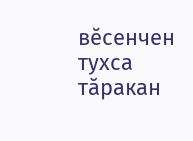вĕсенчен тухса тăракан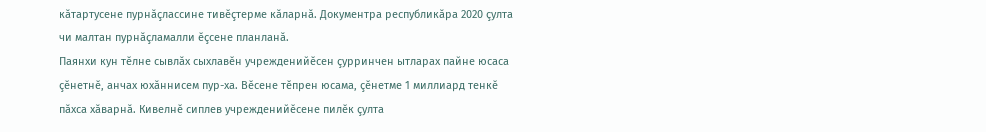кăтартусене пурнăçлассине тивĕçтерме кăларнă. Документра республикăра 2020 çулта чи малтан пурнăçламалли ĕçсене планланă.
Паянхи кун тĕлне сывлăх сыхлавĕн учрежденийĕсен çурринчен ытларах пайне юсаса çĕнетнĕ, анчах юхăннисем пур-ха. Вĕсене тĕпрен юсама, çĕнетме 1 миллиард тенкĕ пăхса хăварнă. Кивелнĕ сиплев учрежденийĕсене пилĕк çулта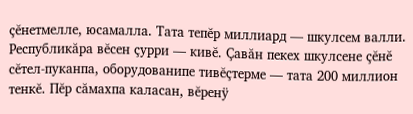çĕнетмелле, юсамалла. Тата тепĕр миллиард — шкулсем валли. Республикăра вĕсен çурри — кивĕ. Çавăн пекех шкулсене çĕнĕ сĕтел-пуканпа, оборудованипе тивĕçтерме — тата 200 миллион тенкĕ. Пĕр сăмахпа каласан, вĕренÿ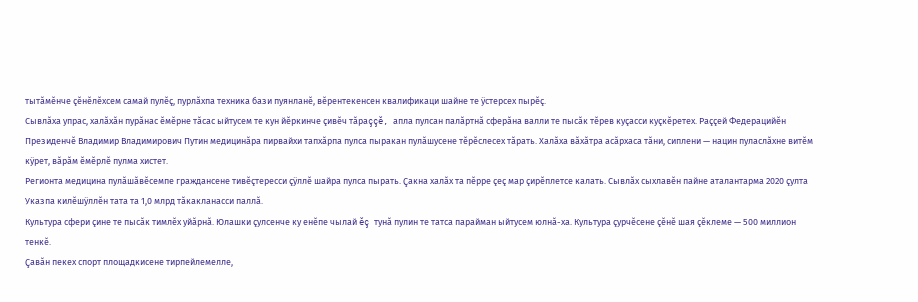тытăмĕнче çĕнĕлĕхсем самай пулĕç, пурлăхпа техника бази пуянланĕ, вĕрентекенсен квалификаци шайне те ÿстерсех пырĕç.
Сывлăха упрас, халăхăн пурăнас ĕмĕрне тăсас ыйтусем те кун йĕркинче çивĕч тăраççĕ, апла пулсан палăртнă сферăна валли те пысăк тĕрев куçасси куçкĕретех. Раççей Федерацийĕн Президенчĕ Владимир Владимирович Путин медицинăра пирвайхи тапхăрпа пулса пыракан пулăшусене тĕрĕслесех тăрать. Халăха вăхăтра асăрхаса тăни, сиплени — нацин пуласлăхне витĕм кÿрет, вăрăм ĕмĕрлĕ пулма хистет.
Регионта медицина пулăшăвĕсемпе граждансене тивĕçтересси çÿллĕ шайра пулса пырать. Çакна халăх та пĕрре çеç мар çирĕплетсе калать. Сывлăх сыхлавĕн пайне аталантарма 2020 çулта Указпа килĕшÿллĕн тата та 1,0 млрд тăкакланасси паллă.
Культура сфери çине те пысăк тимлĕх уйăрнă. Юлашки çулсенче ку енĕпе чылай ĕç тунă пулин те татса парайман ыйтусем юлнă-ха. Культура çурчĕсене çĕнĕ шая çĕклеме — 500 миллион тенкĕ.
Çавăн пекех спорт площадкисене тирпейлемелле,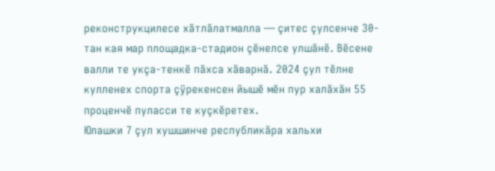реконструкцилесе хăтлăлатмалла — çитес çулсенче 30-тан кая мар площадка-стадион çĕнелсе улшăнĕ. Вĕсене валли те укçа-тенкĕ пăхса хăварнă. 2024 çул тĕлне кулленех спорта çÿрекенсен йышĕ мĕн пур халăхăн 55 проценчĕ пуласси те куçкĕретех.
Юлашки 7 çул хушшинче республикăра хальхи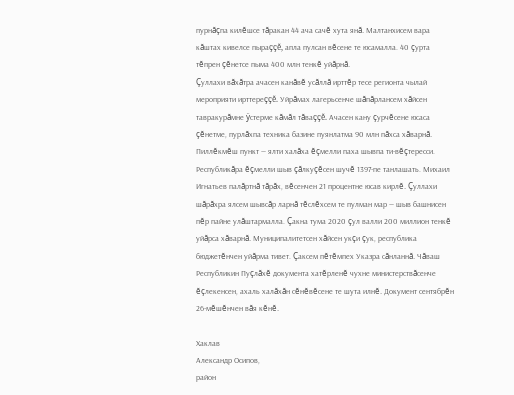пурнăçпа килĕшсе тăракан 44 ача сачĕ хута янă. Малтанхисем вара кăштах кивелсе пыраççĕ, апла пулсан вĕсене те юсамалла. 40 çурта тĕпрен çĕнетсе пыма 400 млн тенкĕ уйăрнă.
Çуллахи вăхăтра ачасен канăвĕ усăллă ирттĕр тесе регионта чылай мероприяти ирттереççĕ. Уйрăмах лагерьсенче шăпăрлансем хăйсен тавракурăмне ÿстерме кăмăл тăваççĕ. Ачасен кану çурчĕсене юсаса çĕнетме, пурлăхпа техника базине пуянлатма 90 млн пăхса хăварнă.
Пиллĕкмĕш пункт — ялти халăха ĕçмелли паха шывпа ти-вĕçтересси. Республикăра ĕçмелли шыв çăлкуçĕсен шучĕ 1397-пе танлашать. Михаил Игнатьев палăртнă тăрăх, вĕсенчен 21 процентне юсав кирлĕ. Çуллахи шăрăхра ялсем шывсăр ларнă тĕслĕхсем те пулман мар — шыв башнисен пĕр пайне улăштармалла. Çакна тума 2020 çул валли 200 миллион тенкĕ уйăрса хăварнă. Муниципалитетсен хăйсен укçи çук, республика бюджетĕнчен уйăрма тивет. Çаксем пĕтĕмпех Указра сăнланнă. Чăваш Республикин Пуçлăхĕ документа хатĕрленĕ чухне министерствăсенче ĕçлекенсен, ахаль халăхăн сĕнĕвĕсене те шута илнĕ. Документ сентябрĕн 26-мĕшĕнчен вăя кĕнĕ.

Хаклав
Александр Осипов,
район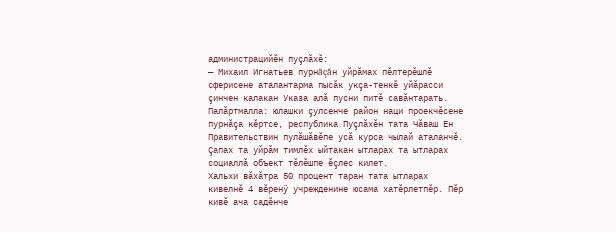администрацийĕн пуçлăхĕ:
— Михаил Игнатьев пурнăçăн уйрăмах пĕлтерĕшлĕ сферисене аталантарма пысăк укçа-тенкĕ уйăрасси çинчен калакан Указа алă пусни питĕ савăнтарать. Палăртмалла: юлашки çулсенче район наци проекчĕсене пурнăçа кĕртсе, республика Пуçлăхĕн тата Чăваш Ен Правительствин пулăшăвĕпе усă курса чылай аталанчĕ. Çапах та уйрăм тимлĕх ыйтакан ытларах та ытларах социаллă объект тĕлĕшпе ĕçлес килет.
Хальхи вăхăтра 50 процент таран тата ытларах кивелнĕ 4 вĕренÿ учрежденине юсама хатĕрлетпĕр. Пĕр кивĕ ача садĕнче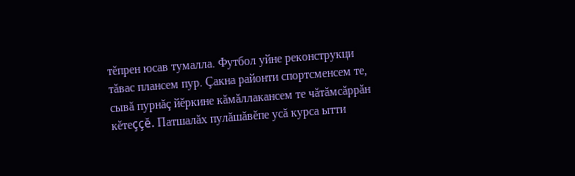тĕпрен юсав тумалла. Футбол уйне реконструкци тăвас плансем пур. Çакна районти спортсменсем те, сывă пурнăç йĕркине кăмăллакансем те чăтăмсăррăн кĕтеççĕ. Патшалăх пулăшăвĕпе усă курса ытти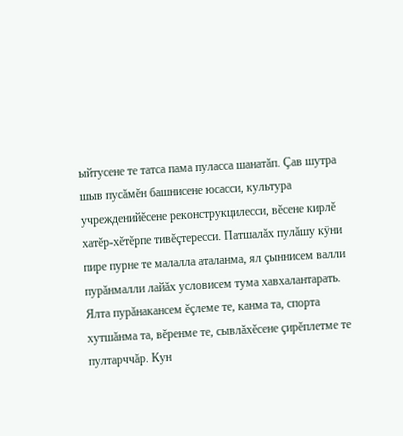ыйтусене те татса пама пуласса шанатăп. Çав шутра шыв пусăмĕн башнисене юсасси, культура учрежденийĕсене реконструкцилесси, вĕсене кирлĕ хатĕр-хĕтĕрпе тивĕçтересси. Патшалăх пулăшу кÿни пире пурне те малалла аталанма, ял çыннисем валли пурăнмалли лайăх условисем тума хавхалантарать. Ялта пурăнакансем ĕçлеме те, канма та, спорта хутшăнма та, вĕренме те, сывлăхĕсене çирĕплетме те пултарччăр. Кун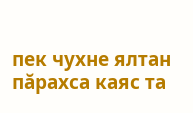пек чухне ялтан пăрахса каяс та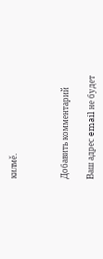килмĕ.



Добавить комментарий

Ваш адрес email не будет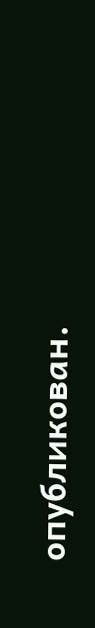опубликован.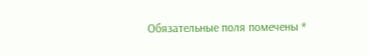Обязательные поля помечены *